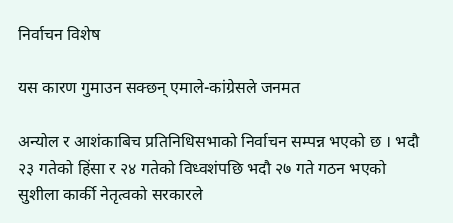निर्वाचन विशेष

यस कारण गुमाउन सक्छन् एमाले-कांग्रेसले जनमत

अन्योल र आशंकाबिच प्रतिनिधिसभाको निर्वाचन सम्पन्न भएको छ । भदौ २३ गतेको हिंसा र २४ गतेको विध्वशंपछि भदौ २७ गते गठन भएको सुशीला कार्की नेतृत्वको सरकारले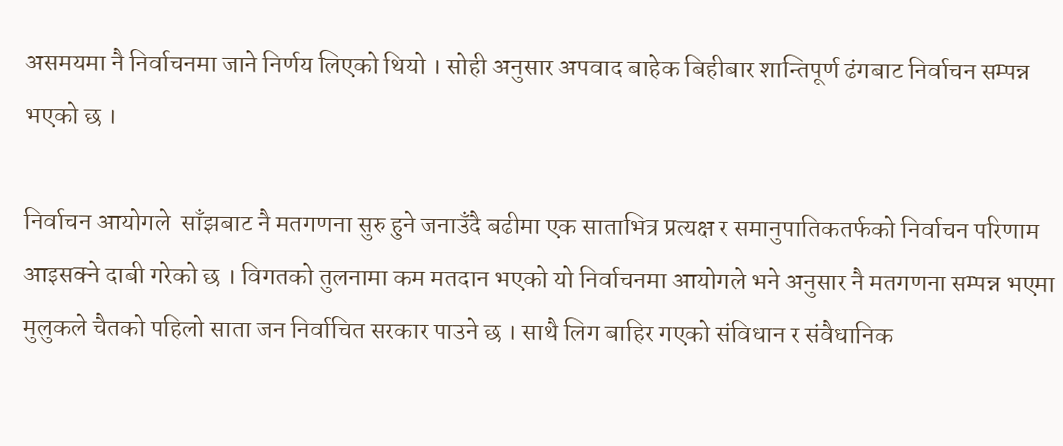असमयमा नै निर्वाचनमा जाने निर्णय लिएको थियो । सोही अनुसार अपवाद बाहेक बिहीबार शान्तिपूर्ण ढंगबाट निर्वाचन सम्पन्न भएको छ ।

निर्वाचन आयोगले  साँझबाट नै मतगणना सुरु हुने जनाउँदै बढीमा एक साताभित्र प्रत्यक्ष र समानुपातिकतर्फको निर्वाचन परिणाम आइसक्ने दाबी गरेको छ । विगतको तुलनामा कम मतदान भएको यो निर्वाचनमा आयोगले भने अनुसार नै मतगणना सम्पन्न भएमा मुलुकले चैतको पहिलो साता जन निर्वाचित सरकार पाउने छ । साथै लिग बाहिर गएको संविधान र संवैधानिक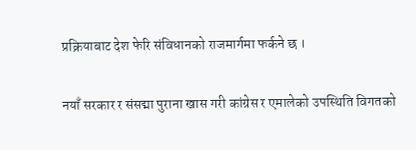प्रक्रियाबाट देश फेरि संविधानको राजमार्गमा फर्कने छ ।

नयाँ सरकार र संसद्मा पुराना खास गरी कांग्रेस र एमालेको उपस्थिति विगतको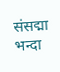संसद्मा भन्दा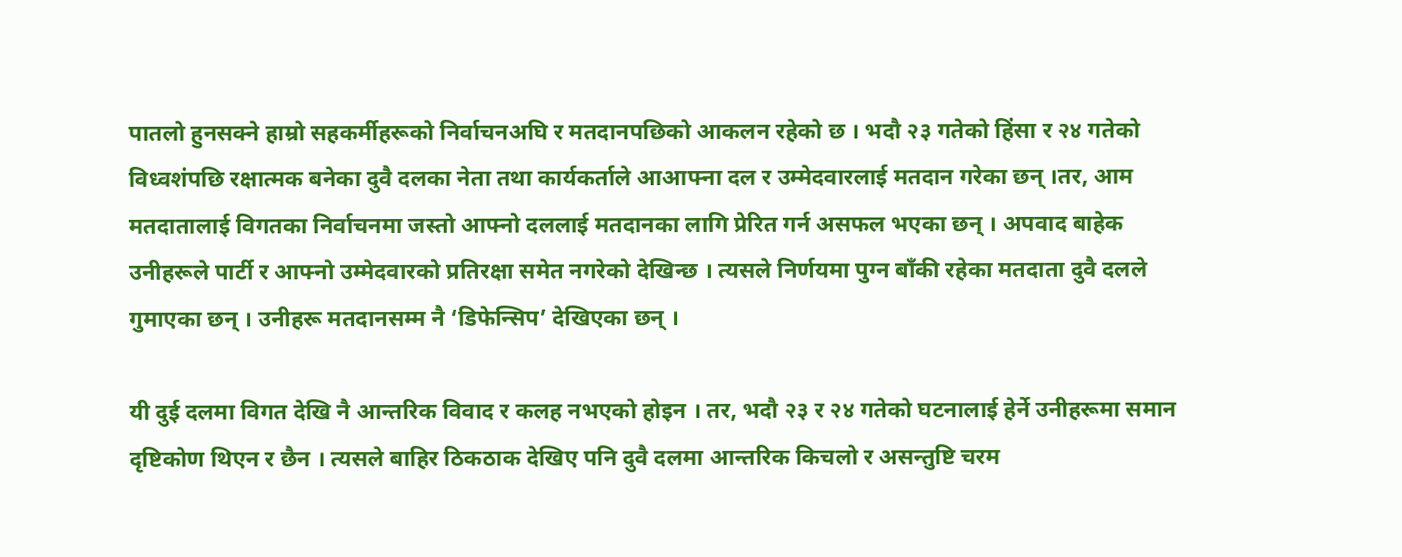पातलो हुनसक्ने हाम्रो सहकर्मीहरूको निर्वाचनअघि र मतदानपछिको आकलन रहेको छ । भदौ २३ गतेको हिंसा र २४ गतेको विध्वशंपछि रक्षात्मक बनेका दुवै दलका नेता तथा कार्यकर्ताले आआफ्ना दल र उम्मेदवारलाई मतदान गरेका छन् ।तर, आम मतदातालाई विगतका निर्वाचनमा जस्तो आफ्नो दललाई मतदानका लागि प्रेरित गर्न असफल भएका छन् । अपवाद बाहेक उनीहरूले पार्टी र आफ्नो उम्मेदवारको प्रतिरक्षा समेत नगरेको देखिन्छ । त्यसले निर्णयमा पुग्न बाँकी रहेका मतदाता दुवै दलले गुमाएका छन् । उनीहरू मतदानसम्म नै ‘डिफेन्सिप’ देखिएका छन् ।

यी दुई दलमा विगत देखि नै आन्तरिक विवाद र कलह नभएको होइन । तर, भदौ २३ र २४ गतेको घटनालाई हेर्ने उनीहरूमा समान दृष्टिकोण थिएन र छैन । त्यसले बाहिर ठिकठाक देखिए पनि दुवै दलमा आन्तरिक किचलो र असन्तुष्टि चरम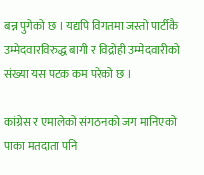बन्न पुगेको छ । यद्यपि विगतमा जस्तो पार्टीकै उम्मेदवारविरुद्ध बागी र विद्रोही उम्मेदवारीको संख्या यस पटक कम परेको छ ।

कांग्रेस र एमालेको संगठनको जग मानिएको पाका मतदाता पनि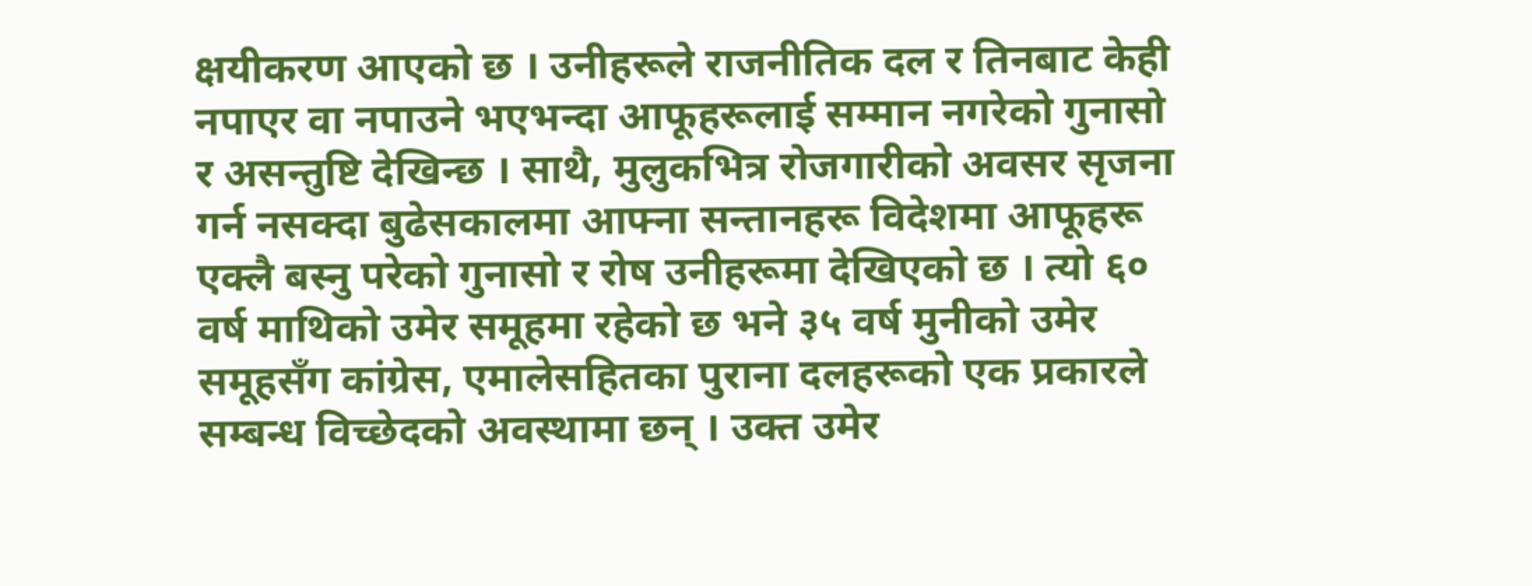क्षयीकरण आएको छ । उनीहरूले राजनीतिक दल र तिनबाट केही नपाएर वा नपाउने भएभन्दा आफूहरूलाई सम्मान नगरेको गुनासो र असन्तुष्टि देखिन्छ । साथै, मुलुकभित्र रोजगारीको अवसर सृजना गर्न नसक्दा बुढेसकालमा आफ्ना सन्तानहरू विदेशमा आफूहरू एक्लै बस्नु परेको गुनासो र रोष उनीहरूमा देखिएको छ । त्यो ६० वर्ष माथिको उमेर समूहमा रहेको छ भने ३५ वर्ष मुनीको उमेर समूहसँग कांग्रेस, एमालेसहितका पुराना दलहरूको एक प्रकारले सम्बन्ध विच्छेदको अवस्थामा छन् । उक्त उमेर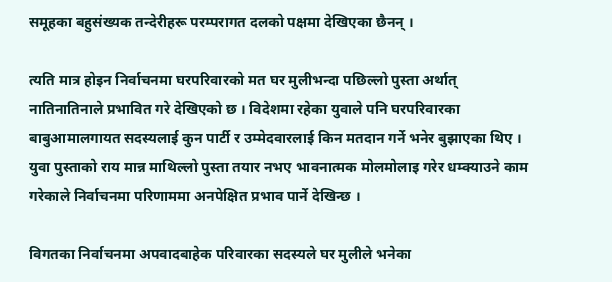समूहका बहुसंख्यक तन्देरीहरू परम्परागत दलको पक्षमा देखिएका छैनन् ।

त्यति मात्र होइन निर्वाचनमा घरपरिवारको मत घर मुलीभन्दा पछिल्लो पुस्ता अर्थात् नातिनातिनाले प्रभावित गरे देखिएको छ । विदेशमा रहेका युवाले पनि घरपरिवारका बाबुआमालगायत सदस्यलाई कुन पार्टी र उम्मेदवारलाई किन मतदान गर्ने भनेर बुझाएका थिए । युवा पुस्ताको राय मान्न माथिल्लो पुस्ता तयार नभए भावनात्मक मोलमोलाइ गरेर धम्क्याउने काम गरेकाले निर्वाचनमा परिणाममा अनपेक्षित प्रभाव पार्ने देखिन्छ ।

विगतका निर्वाचनमा अपवादबाहेक परिवारका सदस्यले घर मुलीले भनेका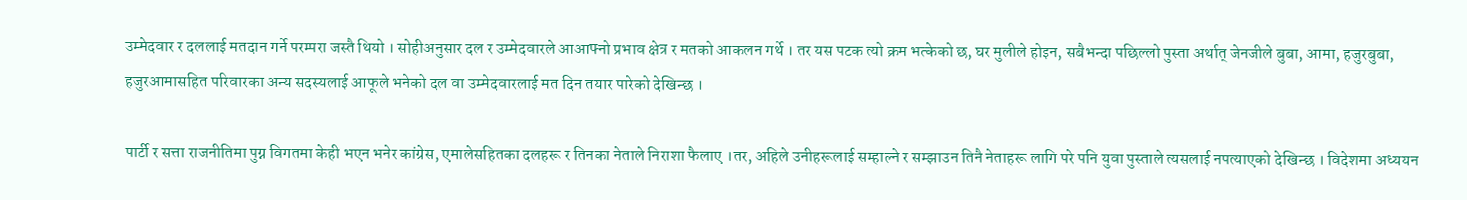उम्मेदवार र दललाई मतदान गर्ने परम्परा जस्तै थियो । सोहीअनुसार दल र उम्मेदवारले आआफ्नो प्रभाव क्षेत्र र मतको आकलन गर्थे । तर यस पटक त्यो क्रम भत्केको छ, घर मुलीले होइन, सबैभन्दा पछिल्लो पुस्ता अर्थात् जेनजीले बुबा, आमा, हजुरबुबा, हजुरआमासहित परिवारका अन्य सदस्यलाई आफूले भनेको दल वा उम्मेदवारलाई मत दिन तयार पारेको देखिन्छ ।

पार्टी र सत्ता राजनीतिमा पुग्न विगतमा केही भएन भनेर कांग्रेस, एमालेसहितका दलहरू र तिनका नेताले निराशा फैलाए ।तर, अहिले उनीहरूलाई सम्हाल्ने र सम्झाउन तिनै नेताहरू लागि परे पनि युवा पुस्ताले त्यसलाई नपत्याएको देखिन्छ । विदेशमा अध्ययन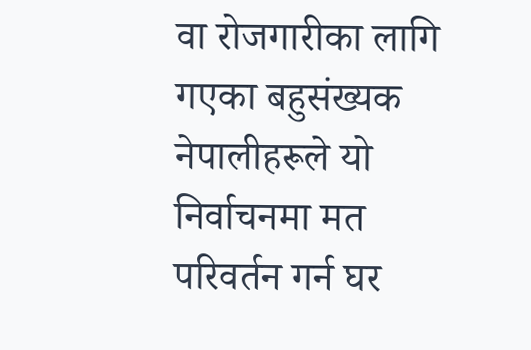वा रोजगारीका लागि गएका बहुसंख्यक नेपालीहरूले यो निर्वाचनमा मत परिवर्तन गर्न घर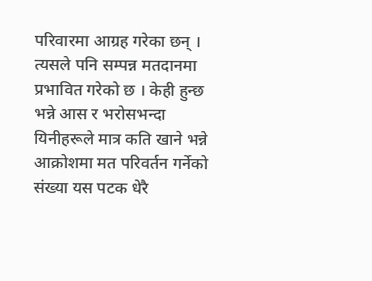परिवारमा आग्रह गरेका छन् । त्यसले पनि सम्पन्न मतदानमा प्रभावित गरेको छ । केही हुन्छ भन्ने आस र भरोसभन्दा यिनीहरूले मात्र कति खाने भन्ने आक्रोशमा मत परिवर्तन गर्नेको संख्या यस पटक धेरै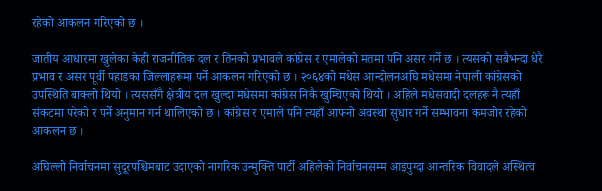रहेको आकलन गरिएको छ ।

जातीय आधारमा खुलेका केही राजनीतिक दल र तिनको प्रभावले कांग्रेस र एमालेको मतमा पनि असर गर्ने छ । त्यसको सबैभन्दा धेरै प्रभाव र असर पूर्वी पहाडका जिल्लाहरूमा पर्ने आकलन गरिएको छ । २०६४को मधेस आन्दोलनअघि मधेसमा नेपाली कांग्रेसको उपस्थिति बाक्लो थियो । त्यससँगै क्षेत्रीय दल खुल्दा मधेसमा कांग्रेस निकै खुम्चिएको थियो । अहिले मधेसवादी दलहरू नै त्यहाँ संकटमा परेको र पर्ने अनुमान गर्न थालिएको छ । कांग्रेस र एमाले पनि त्यहाँ आफ्नो अवस्था सुधार गर्ने सम्भावना कमजोर रहेको आकलन छ ।

अघिल्लो निर्वाचनमा सुदूरपश्चिमबाट उदाएको नागरिक उन्मुक्ति पार्टी अहिलेको निर्वाचनसम्म आइपुग्दा आन्तरिक विवादले अस्थित्व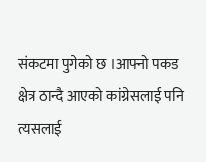संकटमा पुगेको छ ।आफ्नो पकड क्षेत्र ठान्दै आएको कांग्रेसलाई पनि त्यसलाई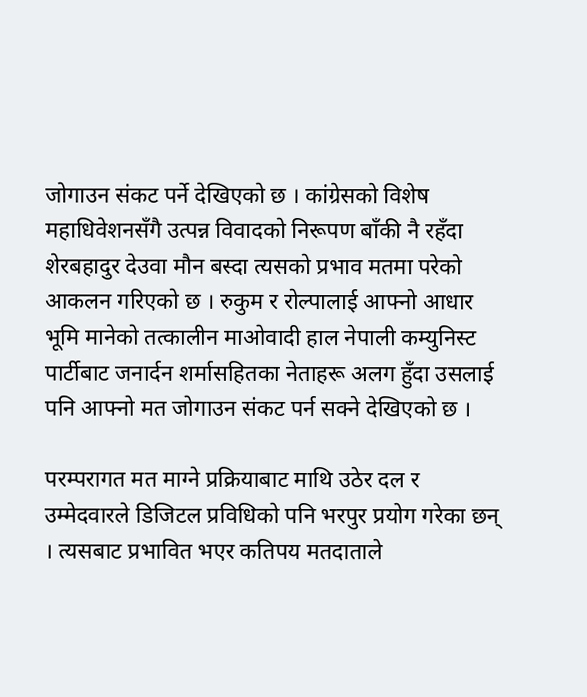जोगाउन संकट पर्ने देखिएको छ । कांग्रेसको विशेष महाधिवेशनसँगै उत्पन्न विवादको निरूपण बाँकी नै रहँदा शेरबहादुर देउवा मौन बस्दा त्यसको प्रभाव मतमा परेको आकलन गरिएको छ । रुकुम र रोल्पालाई आफ्नो आधार भूमि मानेको तत्कालीन माओवादी हाल नेपाली कम्युनिस्ट पार्टीबाट जनार्दन शर्मासहितका नेताहरू अलग हुँदा उसलाई पनि आफ्नो मत जोगाउन संकट पर्न सक्ने देखिएको छ ।

परम्परागत मत माग्ने प्रक्रियाबाट माथि उठेर दल र उम्मेदवारले डिजिटल प्रविधिको पनि भरपुर प्रयोग गरेका छन् । त्यसबाट प्रभावित भएर कतिपय मतदाताले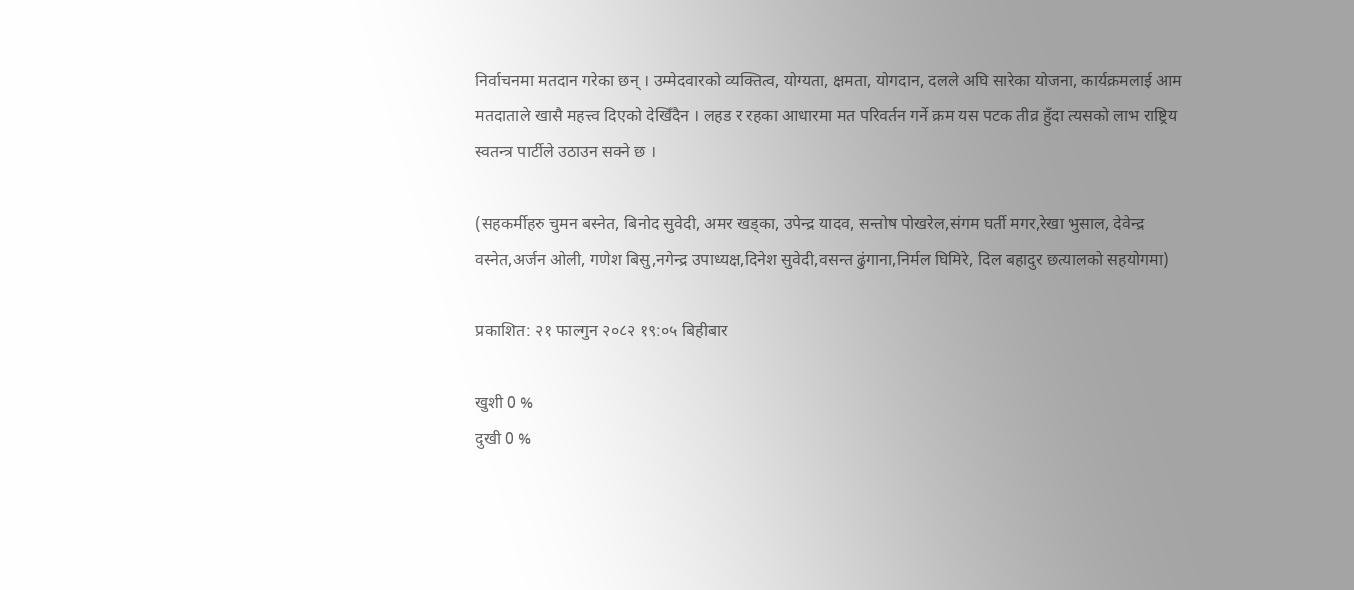निर्वाचनमा मतदान गरेका छन् । उम्मेदवारको व्यक्तित्व, योग्यता, क्षमता, योगदान, दलले अघि सारेका योजना, कार्यक्रमलाई आम मतदाताले खासै महत्त्व दिएको देखिँदैन । लहड र रहका आधारमा मत परिवर्तन गर्ने क्रम यस पटक तीव्र हुँदा त्यसको लाभ राष्ट्रिय स्वतन्त्र पार्टीले उठाउन सक्ने छ ।

(सहकर्मीहरु चुमन बस्नेत, बिनोद सुवेदी, अमर खड्का, उपेन्द्र यादव, सन्तोष पोखरेल,संगम घर्ती मगर,रेखा भुसाल, देवेन्द्र वस्नेत,अर्जन ओली, गणेश बिसु,नगेन्द्र उपाध्यक्ष,दिनेश सुवेदी,वसन्त ढुंगाना,निर्मल घिमिरे, दिल बहादुर छत्यालको सहयोगमा)

प्रकाशित: २१ फाल्गुन २०८२ १९:०५ बिहीबार

खुशी 0 %
दुखी 0 %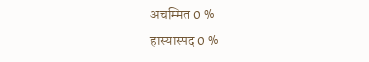अचम्मित 0 %
हास्यास्पद 0 %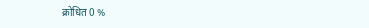क्रोधित 0 %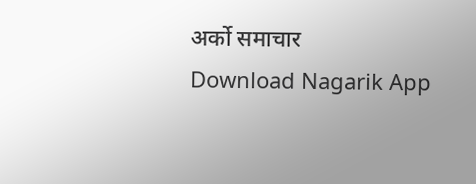अर्को समाचार
Download Nagarik App